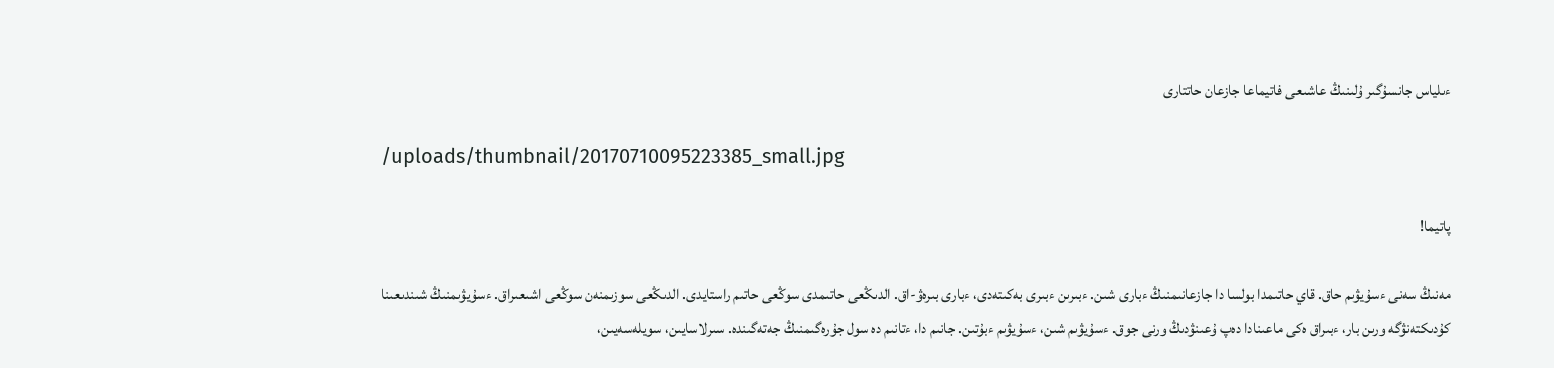ءىلياس جانسۇگىر ۇلىنىڭ عاشىعى فاتيماعا جازعان حاتتارى

/uploads/thumbnail/20170710095223385_small.jpg

پاتيما!

مەنىڭ سەنى ءسۇيۋىم حاق. قاي حاتىمدا بولسا دا جازعانىمنىڭ ءبارى شىن. ءبىرىن ءبىرى بەكىتەدى، ءبارى بىرەۋ-اق. الدىڭعى حاتىمدى سوڭعى حاتىم راستايدى. الدىڭعى سوزىمنەن سوڭعى اشىعىراق. ءسۇيۋىمنىڭ شىندىعىنا كۇدىكتەنۋگە ورىن بار، ءبىراق ەكى ماعىنادا دەپ ۇعىنۋدىڭ ورنى جوق. ءسۇيۋىم شىن، ءسۇيۋىم ءبۇتىن. جانىم دا، ءتانىم دە سول جۇرەگىمنىڭ جەتەگىندە. سىرلاسايىن، سويلەسەيىن،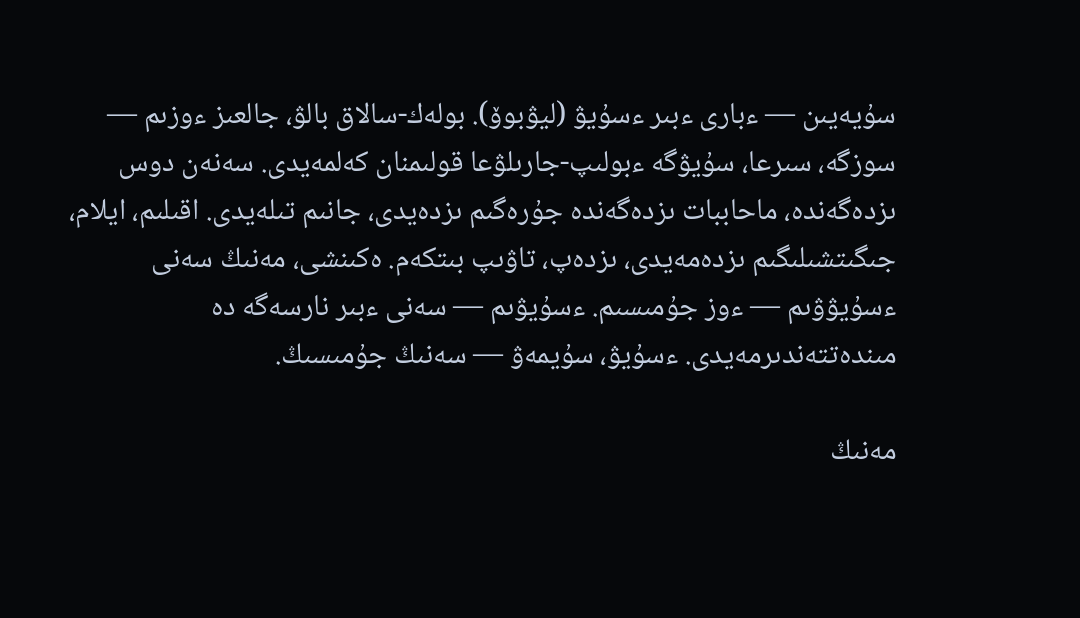سۇيەيىن — ءبارى ءبىر ءسۇيۋ (ليۋبوۆ). بولەك-سالاق بالۋ، جالعىز ءوزىم — سوزگە، سىرعا، سۇيۋگە ءبولىپ-جارىلۋعا قولىمنان كەلمەيدى. سەنەن دوس ىزدەگەندە، ماحاببات ىزدەگەندە جۇرەگىم ىزدەيدى، جانىم تىلەيدى. اقىلىم، ايلام، جىگىتشىلىگىم ىزدەمەيدى، ىزدەپ، تاۋىپ بىتكەم. ەكىنشى، مەنىڭ سەنى ءسۇيۋۋىم — ءوز جۇمىسىم. ءسۇيۋىم — سەنى ءبىر نارسەگە دە مىندەتتەندىرمەيدى. ءسۇيۋ، سۇيمەۋ — سەنىڭ جۇمىسىڭ.

مەنىڭ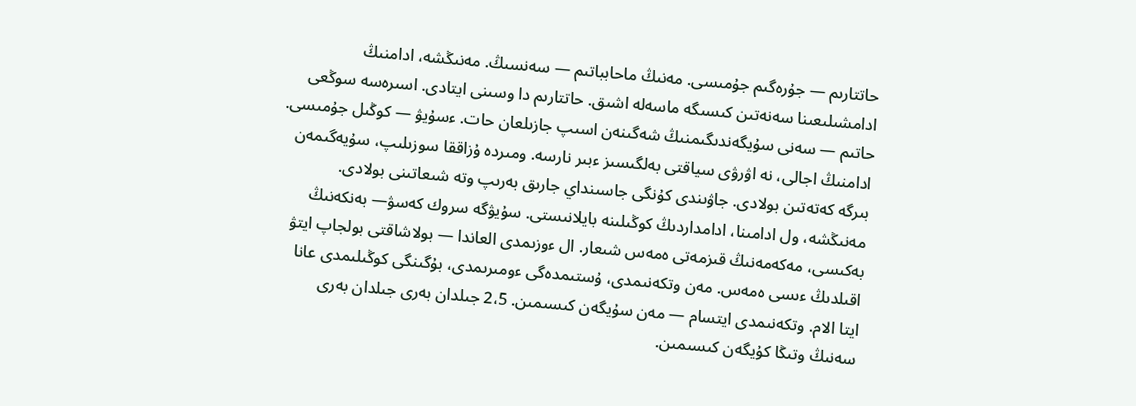حاتتارىم — جۇرەگىم جۇمىسى. مەنىڭ ماحابباتىم — سەنسىڭ. مەنىڭشە، ادامنىڭ ادامشىلىعىنا سەنەتىن كىسىگە ماسەلە اشىق. حاتتارىم دا وسىنى ايتادى. اسىرەسە سوڭعى حاتىم — سەنى سۇيگەندىگىمنىڭ شەگىنەن اسىپ جازىلعان حات. ءسۇيۋ — كوڭىل جۇمىسى. ادامنىڭ اجالى، نە اۋرۋى سياقتى بەلگىسىز ءبىر نارسە. ومىردە ۇزاققا سوزىلىپ، سۇيەگىمەن بىرگە كەتەتىن بولادى. جاۋىندى كۇنگى جاسىنداي جارىق بەرىپ وتە شىعاتىنى بولادى. مەنىڭشە، ول ادامىنا، ادامداردىڭ كوڭىلىنە بايلانىستى. سۇيۋگە سروك كەسۋ— بەنكەنىڭ بەكىسى، مەكەمەنىڭ قىزمەتى ەمەس شىعار. ال ءوزىمدى العاندا — بولاشاقتى بولجاپ ايتۋ اقىلدىڭ ءىسى ەمەس. مەن وتكەنىمدى، ۇستىمدەگى ءومىرىمدى، بۇگىنگى كوڭىلىمدى عانا ايتا الام. وتكەنىمدى ايتسام — مەن سۇيگەن كىسىمىن. 2،5 جىلدان بەرى جىلدان بەرى سەنىڭ وتىڭا كۇيگەن كىسىمىن.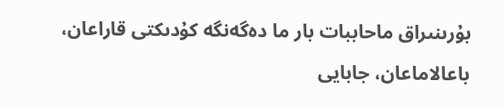بۇرىنىراق ماحاببات بار ما دەگەنگە كۇدىكتى قاراعان، باعالاماعان، جابايى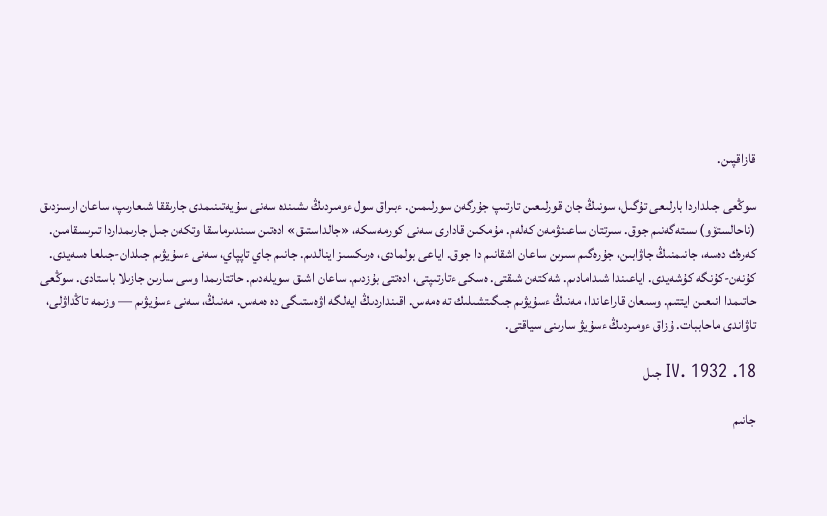قازاقپىن.

سوڭعى جىلداردا بارلىعى تۇگىل، سونىڭ جان قورلىعىن تارتىپ جۇرگەن سورلىمىن. ءبىراق سول ءومىردىڭ ىشىندە سەنى سۇيەتىنىمدى جارىققا شىعارىپ، ساعان ارسىزدىق (ناحالستۆو) ىستەگەنىم جوق. سىرتتان ساعىنۋمەن كەلەم. مۇمكىن قادارى سەنى كورمەسكە، «جالداستىق» ادەتىن سىندىرماسقا وتكەن جىل جارىمداردا تىرىسقامىن. كەرەك دەسە، جانىمنىڭ جاۋابىن، جۇرەگىم سىرىن ساعان اشقانىم دا جوق. اياعى بولمادى، ەرىكسىز اينالدىم. جانىم جاي تاپپاي، سەنى ءسۇيۋىم جىلدان-جىلعا ەسەيدى. كۇنەن-كۇنگە كۇشەيدى. اياعىندا شىدامادىم. شەكتەن شىقتى. ەسكى ءتارتىپتى، ادەتتى بۇزدىم. ساعان اشىق سويلەدىم. حاتتارىمدا وسى سارىن جازىلا باستادى. سوڭعى حاتىمدا انىعىن ايتتىم. وسىعان قاراعاندا، مەنىڭ ءسۇيۋىم جىگىتشىلىك تە ەمەس. اقىنداردىڭ ايەلگە اۋەستىگى دە ەمەس. مەنىڭ، سەنى ءسۇيۋىم — وزىمە تاڭداۋلى، تاۋاندى ماحاببات. ۇزاق ءومىردىڭ ءسۇيۋ سارىنى سياقتى.

18. IV. 1932 جىل

جانىم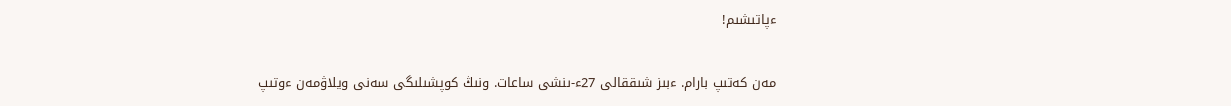ءپاتىشىم!

مەن كەتىپ بارام. ءبىز شىققالى 27ء-ىنشى ساعات. ونىڭ كوپشىلىگى سەنى ويلاۋمەن ءوتىپ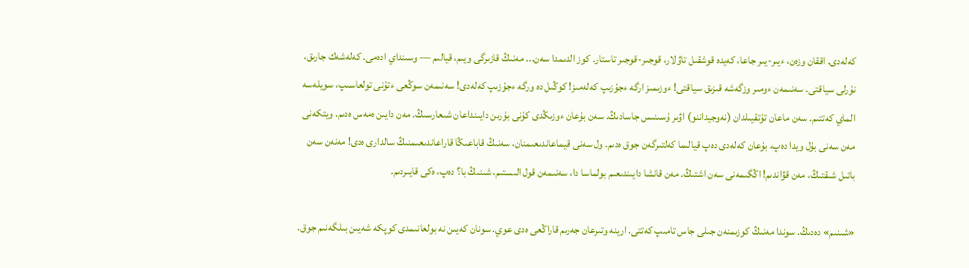كەلەدى. اققان وزەن، ءيىر-يىر جاعا، كەيدە قوشقىل تاۋلار، قوجىر-قوجىر تاستار. كوز الدىمدا سەن... مەنىڭ قازىرگى ويىم، قيالىم — وسىنداي ادەمى. كەلەشەك جارىق، نۇرلى سياقتى. سەنىمەن ءومىر وزگەشە قىزىق سياقتى! ءوزىمىز ارگە ءجۇزىپ كەلەمىز! كوڭىل دە ورگە ءجۇزىپ كەلەدى! سەنىمەن سوڭعى ءتۇنى تولعاسىپ، سويلەسە الماي كەتتىم. سەن ماعان تۇتقيىلدان (نەوجيداننو) اۋىر ۇسىنىس جاسادىڭ. سەن بۇعان ءوزىڭدى كۇنى بۇرىن دايىنداعان شىعارسىڭ. مەن دايىن ەمەس ەدىم. ويتكەنى مەن سەنى بۇل ويدا دەپ، بۇعان كەلەدى دەپ قيالىما كەلتىرگەن جوق ەدىم. ول سەنى قيماعاندىعىمنان، سەنىڭ قاباعىڭا قاراعاندىعىمنىڭ سالدارى ەدى! مەنەن سەن باتىل شىقتىڭ، مەن قۋاندىم! اڭگىمەنى سەن اشتىڭ. مەن قانشا دايىندىعىم بولماسا دا، سەنىمەن قول الىستىم، شىنىڭ با؟ دەپ، ەكى قايىردىم.

«شىنىم» دەدىڭ. سوندا مەنىڭ كوزىمنەن جىلى جاس تامىپ كەتتى. ارينە وتىرعان جەرىم قاراڭعى ەدى عوي. سونان كەيىن نە بولعانىمدى كوپكە شەيىن بىلگەنىم جوق.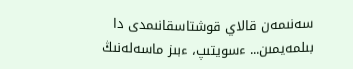سەنىمەن قالاي قوشتاسقانىمدى دا بىلمەيمىن... ءسويتىپ، ءبىز ماسەلەنىڭ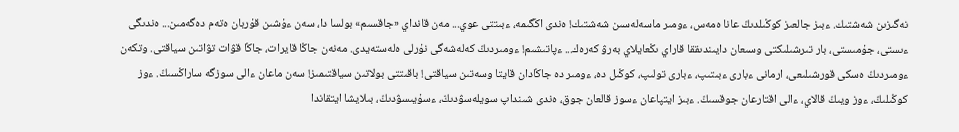نەگىزىن شەشتىك. ءبىز جالعىز كوڭىلدىڭ عانا ەمەس، ءومىر ماسەلەسىن شەشتىك! ەندى اڭگىمە، ءبىتتى عوي... مەن قانداي «جاقسىم» بولسا دا، سەن ءۇشىن قۇربان ەتەم دەگەمىن... ەندىگى ءىستى، جۇمىستى، بار تىرشىلىكتى وسىعان دايىندىققا قاراي ىڭعايلاي بەرۋ كەرەك... ءپاتىشىم! ءومىردىڭ كەلەشەگى نۇرلى ەلەستەيدى. مەنەن جاڭا قايرات، جاڭا قۋات تۋاتىن سياقتى. وتكەن ءومىردىڭ ەسكى قورشىلىعى، ارمانى ءبارى ءبىتىپ، ءبارى تولىپ، كوڭىل دە، ءومىر دە جاڭادان قايتا وسەتىن سياقتى! باقىتتى بولاتىن سياقتىمىز! سەن ماعان ءالى سوزگە ساراڭسىڭ. ءوز كوڭىلىڭ، ءوز ويىڭ قالاي، ءالى اقتارعان جوقسىڭ. ءبىز ايتپاعان ءسوز قالعان جوق، ەندى شىنداپ سويلەسۋدىڭ، ءسۇيىسۋدىڭ، بىلايشا ايتقاندا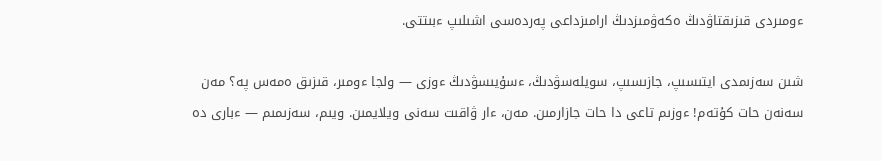ءومىردى قىزىقتاۋدىڭ ەكەۋمىزدىڭ ارامىزداعى پەردەسى اشىلىپ ءبىتتى.

شىن سەزىمدى ايتىسىپ، جازىسىپ، سويلەسۋدىڭ، ءسۇيىسۋدىڭ ءوزى — ولجا ءومىر، قىزىق ەمەس پە؟ مەن سەنەن حات كۇتەم! ءوزىم تاعى دا حات جازارمىن. مەن، ءار ۋاقىت سەنى ويلايمىن. ويىم، سەزىمىم — ءبارى دە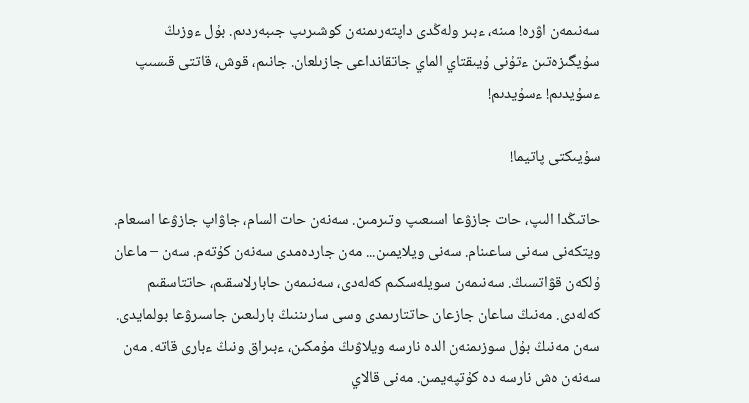سەنىمەن اۋرە! مىنە، ءبىر ولەڭدى داپتەرىمنەن كوشىرىپ جىبەردىم. بۇل ءوزىڭ سۇيگىزەتىن ءتۇنى ۇيىقتاي الماي جاتقانداعى جازىلعان. جانىم، قوش، قاتتى قىسىپ ءسۇيدىم! ءسۇيدىم!

سۇيىكتى پاتيما!

حاتىڭدا الىپ، حات جازۋعا اسىعىپ وتىرمىن. سەنەن حات السام، جاۋاپ جازۋعا اسىعام. ويتكەنى سەنى ساعىنام. سەنى ويلايمىن... مەن جاردەمدى سەنەن كۇتەم. سەن – ماعان ۇلكەن قۋاتسىڭ. سەنىمەن سويلەسكىم كەلەدى، سەنىمەن حابارلاسقىم، حاتتاسقىم كەلەدى. مەنىڭ ساعان جازعان حاتتارىمدى وسى سارىننىڭ بارلىعىن جاسىرۋعا بولمايدى. سەن مەنىڭ بۇل سوزىمنەن الدە نارسە ويلاۋىڭ مۇمكىن، ءبىراق ونىڭ ءبارى قاتە. مەن سەنەن ەش نارسە دە كۇتپەيمىن. مەنى قالاي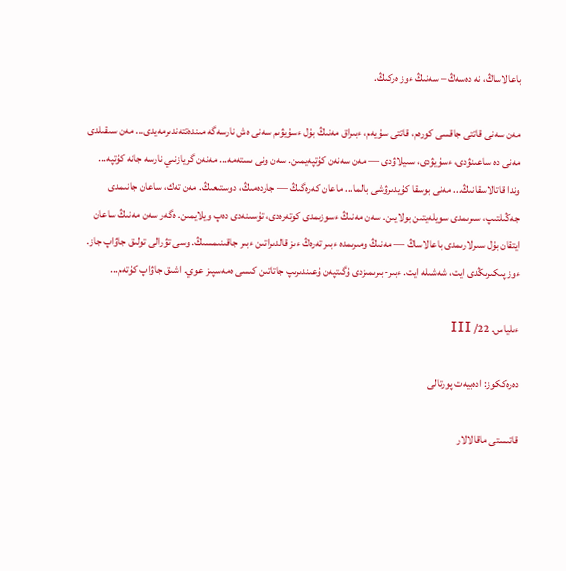باعالاساڭ، نە دەسەڭ – سەنىڭ ءوز ەركىڭ.

مەن سەنى قاتتى جاقسى كورەم، قاتتى سۇيەم، ءبىراق مەنىڭ بۇل ءسۇيۋىم سەنى ەش نارسەگە مىندەتتەندىرمەيدى... مەن سىقىلدى مەنى دە ساعىنۋدى، ءسۇيۋدى، سىيلاۋدى — مەن سەنەن كۇتپەيمىن. سەن ونى ىستەمە... مەنەن گريازنىي نارسە جانە كۇتپە... وندا قاتالاسقانىڭ... مەنى بوسقا كۇيدىرۋشى بالما... ماعان كەرەگىڭ — جاردەمىڭ، دوستىعىڭ. مەن تەك، ساعان جانىمدى جەڭىلتىپ، سىرىمدى سويلەيتىن بولايىن. سەن مەنىڭ ءسوزىمدى كوتەرەدى، تۇسىنەدى دەپ ويلايمىن. ەگەر سەن مەنىڭ ساعان ايتقان بۇل سىرلارىمدى باعالاساڭ — مەنىڭ ومىرىمدە ءبىر تەرەڭ ءىز قالدىراتىن ءبىر جاقىنىمسىڭ. وسى تۋرالى تولىق جاۋاپ جاز. ءوز پىكىرىڭدى ايت، شەشىلە ايت. ءبىر-بىرىمىزدى ۇگىتپەن ۇعىندىرىپ جاتاتىن كىسى ەمەسپىز عوي. اشىق جاۋاپ كۇتەم...

ءىلياس. 22/ III

دەرەككوز: ادەبيەت پورتالى

قاتىستى ماقالالار